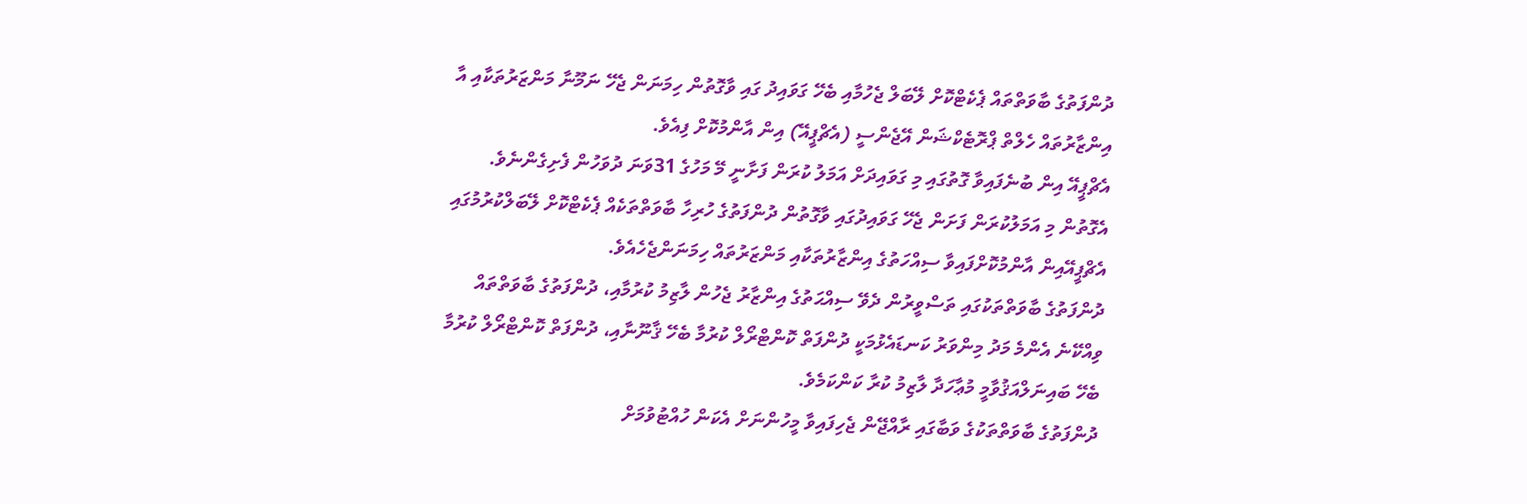ދުންފަތުގެ ބާވަތްތައް ޕެކެޓްކޮށް ލޭބަލް ޖެހުމާއި ބެހޭ ގަވައިދު ގައި ވާގޮތުން ހިމަނަން ޖެހޭ ނަމޫނާ މަންޒަރުތަކާއި އާ އިންޒާރުތައް ހެލްތް ޕްރޮޓެކްޝަން އޭޖެންސީ (އެޗްޕީއޭ) އިން އާންމުކޮށް ފިއެވެ.
އެޗްޕީއޭ އިން ބުނެފައިވާ ގޮތުގައި މި ގަވައިދަށް އަމަލު ކުރަން ފަށާނީ މޭ މަހުގެ 31ވަނަ ދުވަހުން ފެށިގެންނެވެ.
އެގޮތުން މި އަމަލުކުރަން ފަށަން ޖެހޭ ގަވައިދުގައި ވާގޮތުން ދުންފަތުގެ ހުރިހާ ބާވަތްތަކެއް ޕެކެޓްކޮށް ލޭބަލްކުރުމުގައި އެޗްޕީއޭއިން އާންމުކޮށްފައިވާ ސިއްހަތުގެ އިންޒާރުތަކާއި މަންޒަރުތައް ހިމަނަންޖެހެއެވެ.
ދުންފަތުގެ ބާވަތްތަކުގައި ތަސްވީރުން ދެވޭ ސިއްޙަތުގެ އިންޒާރު ޖެހުން ލާޒިމު ކުރުމާއި، ދުންފަތުގެ ބާވަތްތައް ވިއްކޭނެ އެންމެ މަދު މިންވަރު ކަނޑައެޅުމަކީ ދުންފަތް ކޮންޓްރޯލް ކުރުމާ ބެހޭ ޤާނޫނާއި، ދުންފަތް ކޮންޓްރޯލް ކުރުމާ ބެހޭ ބައިނަލްއަޤުވާމީ މުޢާހަދާ ލާޒިމު ކުރާ ކަންކަމެވެ.
ދުންފަތުގެ ބާވަތްތަކުގެ ވަބާގައި ރާއްޖޭން ޖެހިފައިވާ މީހުންނަށް އެކަން ހުއްޓުވުމަށް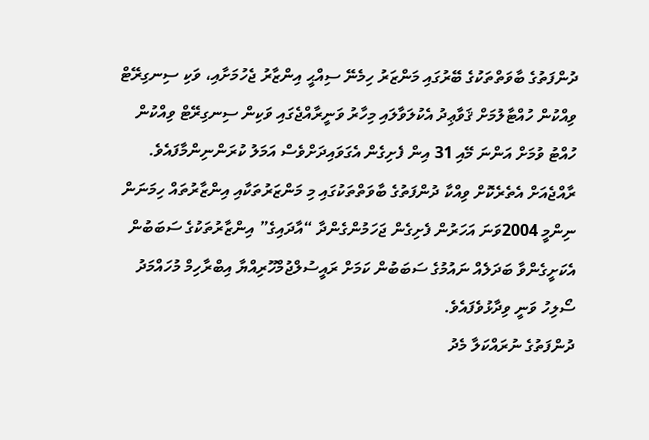ދުންފަތުގެ ބާވަތްތަކުގެ ބޭރުގައި މަންޒަރު ހިމެނޭ ސިއްޙީ އިންޒާރު ޖެހުމަށާއި، ވަކި ސިނގިރޭޓް ވިއްކުން ހުއްޓާލުމަށް ޤަވާޢިދު އެކުލަވާލައި މިހާރު ވަނީރާއްޖެގައި ވަކިން ސިނގިރޭޓް ވިއްކުން ހުއްޓު ވުމަށް އަންނަ މޭއި 31 އިން ފެށިގެން އެގަވައިދަށްވެސް އަމަލު ކުރަންނިންމާފައެވެ.
ރާއްޖެއަށް އެތެރެކޮށް ވިއްކާ ދުންފަތުގެ ބާވަތްތަކުގައި މި މަންޒަރުތަކާއި އިންޒާރުތައް ހިމަނަން ނިންމީ 2004ވަނަ އަހަރުން ފެށިގެން ޖަހަމުންގެންދާ “އާދައިގެ” އިންޒާރުތަކުގެ ސަބަބުން އެކަށީގެންވާ ބަދަލެއް ނައުމުގެ ސަބަބުން ކަމަށް ރައީސުލްޖުމްހޫރިއްޔާ އިބްރާހިމް މުހައްމަދު ސޯލިހު ވަނީ ވިދާޅުވެފައެވެ.
ދުންފަތުގެ ނުރައްކަލާ މެދު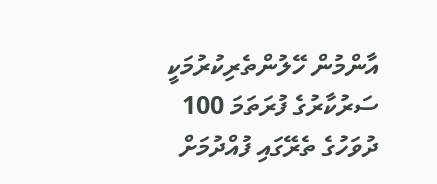އާންމުން ހޭލުންތެރިކުރުމަކީ ސަރުކާރުގެ ފުރަތަމަ 100 ދުވަހުގެ ތެރޭގައި ފުއްދުމަށް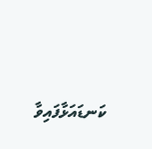ކަނޑައަޅާފައިވާ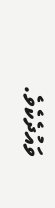ވައުދެކެވެ.